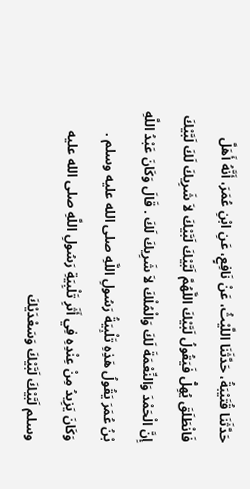حَدَّثَنَا قُتَيْبَةُ، حَدَّثَنَا اللَّيْثُ، عَنْ نَافِعٍ، عَنِ ابْنِ عُمَرَ، أَنَّهُ أَهَلَّ فَانْطَلَقَ يُهِلُّ فَيَقُولُ لَبَّيْكَ اللَّهُمَّ لَبَّيْكَ لَبَّيْكَ لاَ شَرِيكَ لَكَ لَبَّيْكَ إِنَّ الْحَمْدَ وَالنِّعْمَةَ لَكَ وَالْمُلْكَ لاَ شَرِيكَ لَكَ . قَالَ وَكَانَ عَبْدُ اللَّهِ بْنُ عُمَرَ يَقُولُ هَذِهِ تَلْبِيَةُ رَسُولِ اللَّهِ صلى الله عليه وسلم . وَكَانَ يَزِيدُ مِنْ عِنْدِهِ فِي أَثَرِ تَلْبِيَةِ رَسُولِ اللَّهِ صلى الله عليه وسلم لَبَّيْكَ لَبَّيْكَ وَسَعْدَيْكَ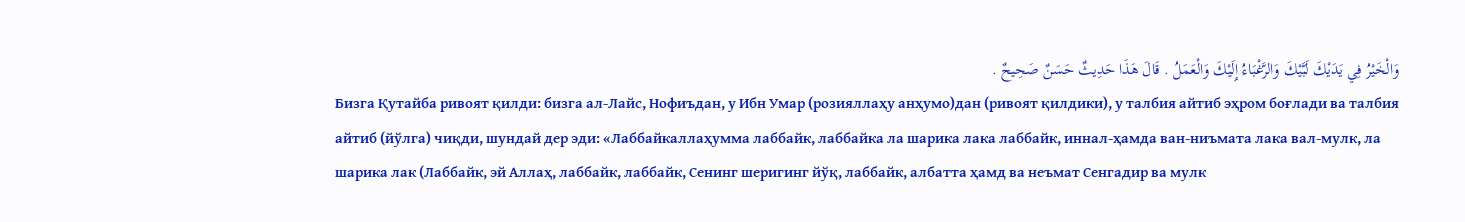وَالْخَيْرُ فِي يَدَيْكَ لَبَّيْكَ وَالرَّغْبَاءُ إِلَيْكَ وَالْعَمَلُ . قَالَ هَذَا حَدِيثٌ حَسَنٌ صَحِيحٌ .
Бизга Қутайба ривоят қилди: бизга ал-Лайс, Нофиъдан, у Ибн Умар (розияллаҳу анҳумо)дан (ривоят қилдики), у талбия айтиб эҳром боғлади ва талбия айтиб (йўлга) чиқди, шундай дер эди: «Лаббайкаллаҳумма лаббайк, лаббайка ла шарика лака лаббайк, иннал-ҳамда ван-ниъмата лака вал-мулк, ла шарика лак (Лаббайк, эй Аллаҳ, лаббайк, лаббайк, Сенинг шеригинг йўқ, лаббайк, албатта ҳамд ва неъмат Сенгадир ва мулк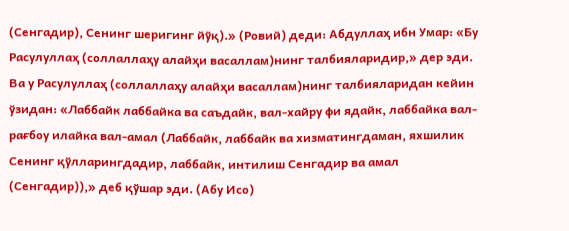(Сенгадир), Сенинг шеригинг йўқ).» (Ровий) деди: Абдуллаҳ ибн Умар: «Бу Расулуллаҳ (соллаллаҳу алайҳи васаллам)нинг талбияларидир,» дер эди. Ва у Расулуллаҳ (соллаллаҳу алайҳи васаллам)нинг талбияларидан кейин ўзидан: «Лаббайк лаббайка ва саъдайк, вал-хайру фи ядайк, лаббайка вал-рағбоу илайка вал-амал (Лаббайк, лаббайк ва хизматингдаман, яхшилик Сенинг қўлларингдадир, лаббайк, интилиш Сенгадир ва амал (Сенгадир)),» деб қўшар эди. (Абу Исо)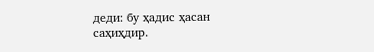деди: бу ҳадис ҳасан саҳиҳдир.